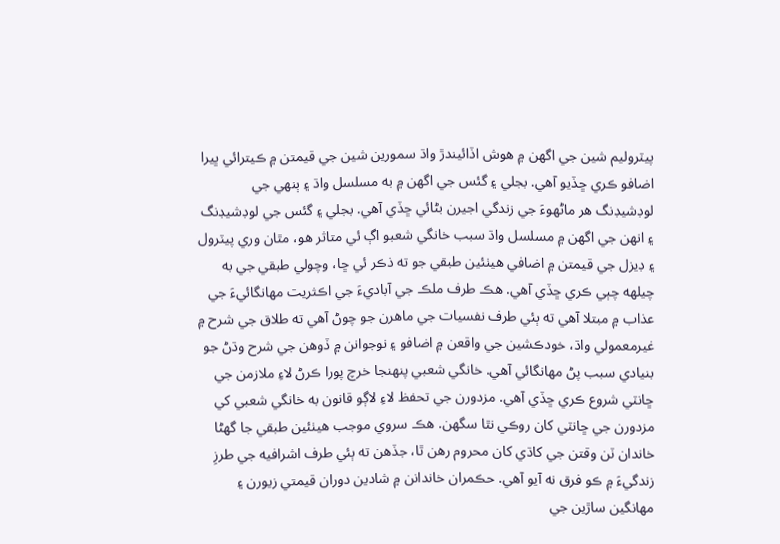پيٽروليم شين جي اگهن ۾ هوش اڏائيندڙ واڌ سمورين شين جي قيمتن ۾ ڪيترائي ڀيرا اضافو ڪري ڇڏيو آهي. بجلي ۽ گئس جي اگهن ۾ به مسلسل واڌ ۽ ٻنهي جي لوڊشيڊنگ هر ماڻهوءَ جي زندگي اجيرن بڻائي ڇڏي آهي. بجلي ۽ گئس جي لوڊشيڊنگ ۽ انهن جي اگهن ۾ مسلسل واڌ سبب خانگي شعبو اڳ ئي متاثر هو، مٿان وري پيٽرول ۽ ڊيزل جي قيمتن ۾ اضافي هيٺئين طبقي جو ته ذڪر ئي ڇا، وچولي طبقي جي به چيلهه چٻي ڪري ڇڏي آهي. هڪ طرف ملڪ جي آباديءَ جي اڪثريت مهانگائيءَ جي عذاب ۾ مبتلا آهي ته ٻئي طرف نفسيات جي ماهرن جو چوڻ آهي ته طلاق جي شرح ۾ غيرمعمولي واڌ، خودڪشين جي واقعن ۾ اضافو ۽ نوجوانن ۾ ڏوهن جي شرح وڌڻ جو بنيادي سبب پڻ مهانگائي آهي. خانگي شعبي پنهنجا خرچ پورا ڪرڻ لاءِ ملازمن جي ڇانٽي شروع ڪري ڇڏي آهي. مزدورن جي تحفظ لاءِ لاڳو قانون به خانگي شعبي کي مزدورن جي ڇانٽي کان روڪي نٿا سگهن. هڪ سروي موجب هيٺئين طبقي جا گهڻا خاندان ٽن وقتن جي کاڌي کان محروم رهن ٿا، جڏهن ته ٻئي طرف اشرافيه جي طرزِ زندگيءَ ۾ ڪو فرق نه آيو آهي. حڪمران خاندانن ۾ شادين دوران قيمتي زيورن ۽ مهانگين ساڙين جي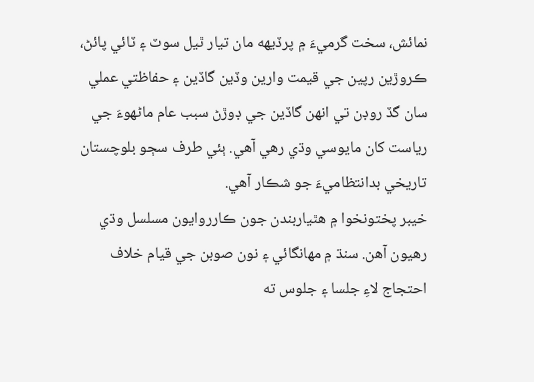نمائش، سخت گرميءَ ۾ پرڏيهه مان تيار ٿيل سوٽ ۽ ٽائي پائڻ، ڪروڙين رپين جي قيمت وارين وڏين گاڏين ۽ حفاظتي عملي سان گڏ روڊن تي انهن گاڏين جي ڊوڙڻ سبب عام ماڻهوءَ جي رياست کان مايوسي وڌي رهي آهي. ٻئي طرف سڄو بلوچستان تاريخي بدانتظاميءَ جو شڪار آهي.
خيبر پختونخوا ۾ هٿياربندن جون ڪارروايون مسلسل وڌي رهيون آهن. سنڌ ۾ مهانگائي ۽ نون صوبن جي قيام خلاف احتجاج لاءِ جلسا ۽ جلوس ته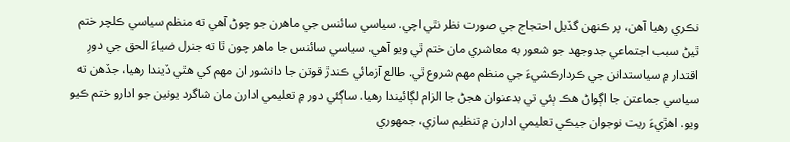نڪري رهيا آهن، پر ڪنهن گڏيل احتجاج جي صورت نظر نٿي اچي. سياسي سائنس جي ماهرن جو چوڻ آهي ته منظم سياسي ڪلچر ختم ٿيڻ سبب اجتماعي جدوجهد جو شعور به معاشري مان ختم ٿي ويو آهي. سياسي سائنس جا ماهر چون ٿا ته جنرل ضياءَ الحق جي دورِ اقتدار ۾ سياستدانن جي ڪردارڪشيءَ جي منظم مهم شروع ٿي. طالع آزمائي ڪندڙ قوتن جا دانشور ان مهم کي هٿي ڏيندا رهيا، جڏهن ته سياسي جماعتن جا اڳواڻ هڪ ٻئي تي بدعنوان هجڻ جا الزام لڳائيندا رهيا. ساڳئي دور ۾ تعليمي ادارن مان شاگرد يونين جو ادارو ختم ڪيو ويو. اهڙيءَ ريت نوجوان جيڪي تعليمي ادارن ۾ تنظيم سازي، جمهوري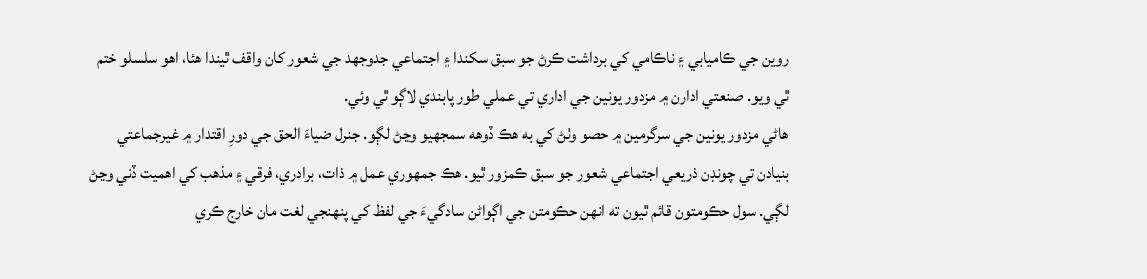روين جي ڪاميابي ۽ ناڪامي کي برداشت ڪرڻ جو سبق سکندا ۽ اجتماعي جدوجهد جي شعور کان واقف ٿيندا هئا، اهو سلسلو ختم ٿي ويو. صنعتي ادارن ۾ مزدور يونين جي اداري تي عملي طور پابندي لاڳو ٿي وئي.
هاڻي مزدور يونين جي سرگرمين ۾ حصو وٺڻ کي به هڪ ڏوهه سمجهيو وڃڻ لڳو. جنرل ضياءَ الحق جي دورِ اقتدار ۾ غيرجماعتي بنيادن تي چونڊن ذريعي اجتماعي شعور جو سبق ڪمزور ٿيو. هڪ جمهوري عمل ۾ ذات، برادري، فرقي ۽ مذهب کي اهميت ڏني وڃڻ لڳي. سول حڪومتون قائم ٿيون ته انهن حڪومتن جي اڳواڻن سادگيءَ جي لفظ کي پنهنجي لغت مان خارج ڪري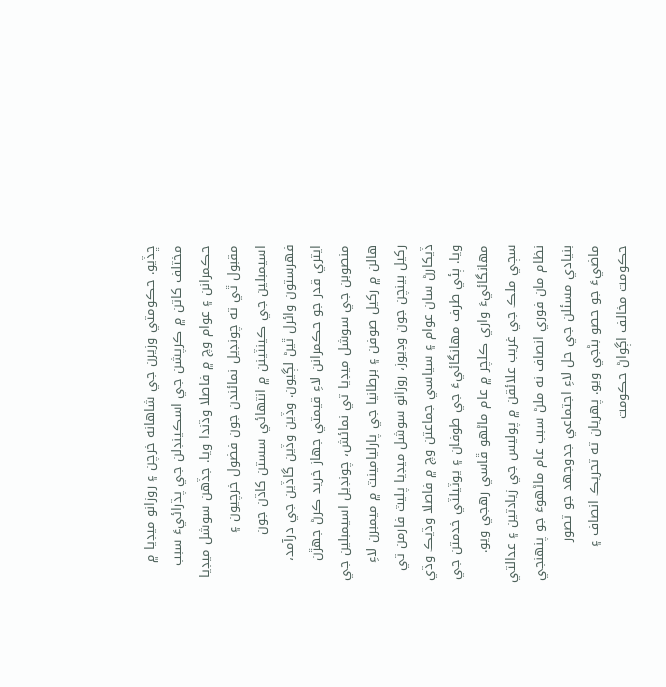ڇڏيو. حڪومتي وزيرن جي شاهانه خرچن ۽ روزانو ميڊيا ۾ مختلف کاتن ۾ ڪرپشن جي اسڪينڊلن جي پڌرائيءَ سبب حڪمرانن ۽ عوام وچ ۾ فاصلا وڌندا ويا. جڏهن سوشل ميڊيا مقبول ٿي ته چونڊيل نمائندن جون فضول خرچيون ۽ اسيمبلين جي ڪينٽينن ۾ انتهائي سستن کاڌن جون فهرستون وائرل ٿيڻ لڳيون. وڏين وڏين گاڏين جي درآمد، ايتري قدر جو حڪمرانن لاءِ قيمتي جهاز خريد ڪرڻ جهڙن منصوبن جي سوشل ميڊيا تي نمائش، چونڊيل اسيمبلين جي هالن ۾ رکيل صوفن ۽ برطانيا جي پارليامينٽ ۾ ميمبرن لاءِ رکيل بينچن جون وڊيوز، روزانو سوشل ميڊيا پليٽ فارمن تي ڏيکارڻ سان عوام ۽ سياسي جماعتن وچ ۾ فاصلا وڌيڪ وڌي ويا. ٻئي طرف مهانگائيءَ جي طوفان ۽ يوٽيلٽي خدمتن جي مهانگائيءَ واري ڪلچر ۾ عام ماڻهو ڦاسي رهجي ويو.
سڄي ملڪ جي غريب علائقن ۾ پوليس جي زيادتين ۽ عدالتي نظام مان فوري انصاف نه ملڻ سبب عام ماڻهوءَ جو پنهنجي بنيادي مسئلن جي حل لاءِ اجتماعي جدوجهد جو تصور ماضيءَ جو حصو بڻجي ويو. پهريان ته تحريڪ انصاف ۽ حڪومت مخالف اڳواڻ حڪومت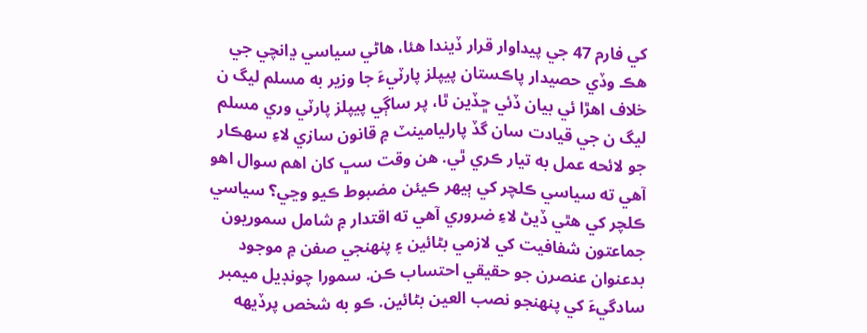کي فارم 47 جي پيداوار قرار ڏيندا هئا، هاڻي سياسي ڍانچي جي هڪ وڏي حصيدار پاڪستان پيپلز پارٽيءَ جا وزير به مسلم ليگ ن خلاف اهڙا ئي بيان ڏئي ڇڏين ٿا، پر ساڳي پيپلز پارٽي وري مسلم ليگ ن جي قيادت سان گڏ پارليامينٽ ۾ قانون سازي لاءِ سهڪار جو لائحه عمل به تيار ڪري ٿي. هن وقت سڀ کان اهم سوال اهو آهي ته سياسي ڪلچر کي ٻيهر ڪيئن مضبوط ڪيو وڃي؟ سياسي ڪلچر کي هٿي ڏيڻ لاءِ ضروري آهي ته اقتدار ۾ شامل سموريون جماعتون شفافيت کي لازمي بڻائين ۽ پنهنجي صفن ۾ موجود بدعنوان عنصرن جو حقيقي احتساب ڪن. سمورا چونڊيل ميمبر سادگيءَ کي پنهنجو نصب العين بڻائين. ڪو به شخص پرڏيهه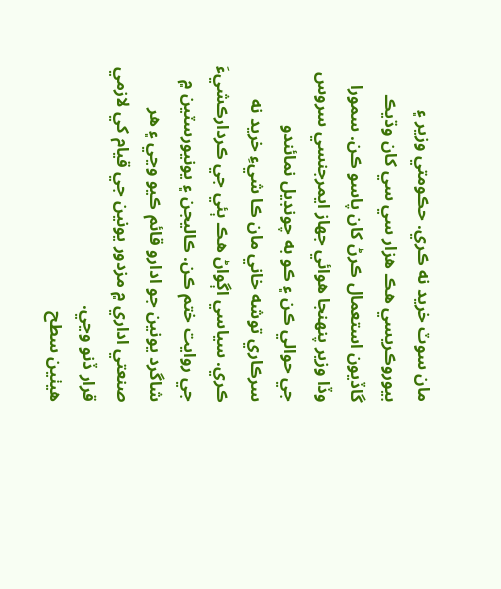مان سوٽ خريد نه ڪري. حڪومتي وزير ۽ بيوروڪريسي هڪ هزار سي سي کان وڌيڪ گاڏيون استعمال ڪرڻ کان پاسو ڪن. سمورا وڏا وزير پنهنجا هوائي جهاز ايمرجنسي سروس جي حوالي ڪن ۽ ڪو به چونڊيل نمائندو سرڪاري توشه خاني مان ڪا شيءِ خريد نه ڪري. سياسي اڳواڻ هڪ ٻئي جي ڪردارڪشيءَ جي روايت ختم ڪن. ڪاليجن ۽ يونيورسٽين ۾ شاگرد يونين جو ادارو قائم ڪيو وڃي ۽ هر صنعتي اداري ۾ مزدور يونين جي قيام کي لازمي قرار ڏنو وڃي.
هيٺين سطح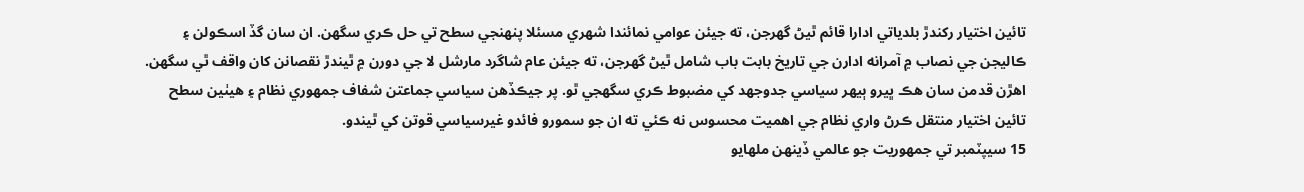تائين اختيار رکندڙ بلدياتي ادارا قائم ٿيڻ گهرجن، ته جيئن عوامي نمائندا شهري مسئلا پنهنجي سطح تي حل ڪري سگهن. ان سان گڏ اسڪولن ۽ ڪاليجن جي نصاب ۾ آمرانه ادارن جي تاريخ بابت باب شامل ٿيڻ گهرجن، ته جيئن عام شاگرد مارشل لا جي دورن ۾ ٿيندڙ نقصانن کان واقف ٿي سگهن. اهڙن قدمن سان هڪ ڀيرو ٻيهر سياسي جدوجهد کي مضبوط ڪري سگهجي ٿو. پر جيڪڏهن سياسي جماعتن شفاف جمهوري نظام ۽ هيٺين سطح تائين اختيار منتقل ڪرڻ واري نظام جي اهميت محسوس نه ڪئي ته ان جو سمورو فائدو غيرسياسي قوتن کي ٿيندو.
15 سيپٽمبر تي جمهوريت جو عالمي ڏينهن ملهايو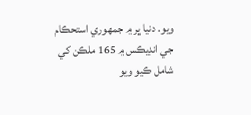ويو. دنيا ڀر ۾ جمهوري استحڪام جي انڊيڪس ۾ 165 ملڪن کي شامل ڪيو ويو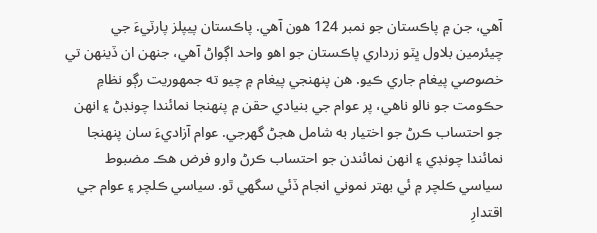آهي، جن ۾ پاڪستان جو نمبر 124 هون آهي. پاڪستان پيپلز پارٽيءَ جي چيئرمين بلاول ڀٽو زرداري پاڪستان جو اهو واحد اڳواڻ آهي، جنهن ان ڏينهن تي خصوصي پيغام جاري ڪيو. هن پنهنجي پيغام ۾ چيو ته جمهوريت رڳو نظامِ حڪومت جو نالو ناهي، پر عوام جي بنيادي حقن ۾ پنهنجا نمائندا چونڊڻ ۽ انهن جو احتساب ڪرڻ جو اختيار به شامل هجڻ گهرجي. عوام آزاديءَ سان پنهنجا نمائندا چونڊي ۽ انهن نمائندن جو احتساب ڪرڻ وارو فرض هڪ مضبوط سياسي ڪلچر ۾ ئي بهتر نموني انجام ڏئي سگهي ٿو. سياسي ڪلچر ۽ عوام جي اقتدارِ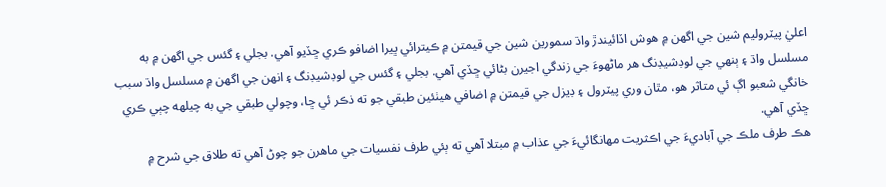اعليٰ پيٽروليم شين جي اگهن ۾ هوش اڏائيندڙ واڌ سمورين شين جي قيمتن ۾ ڪيترائي ڀيرا اضافو ڪري ڇڏيو آهي. بجلي ۽ گئس جي اگهن ۾ به مسلسل واڌ ۽ ٻنهي جي لوڊشيڊنگ هر ماڻهوءَ جي زندگي اجيرن بڻائي ڇڏي آهي. بجلي ۽ گئس جي لوڊشيڊنگ ۽ انهن جي اگهن ۾ مسلسل واڌ سبب خانگي شعبو اڳ ئي متاثر هو، مٿان وري پيٽرول ۽ ڊيزل جي قيمتن ۾ اضافي هيٺئين طبقي جو ته ذڪر ئي ڇا، وچولي طبقي جي به چيلهه چٻي ڪري ڇڏي آهي.
هڪ طرف ملڪ جي آباديءَ جي اڪثريت مهانگائيءَ جي عذاب ۾ مبتلا آهي ته ٻئي طرف نفسيات جي ماهرن جو چوڻ آهي ته طلاق جي شرح ۾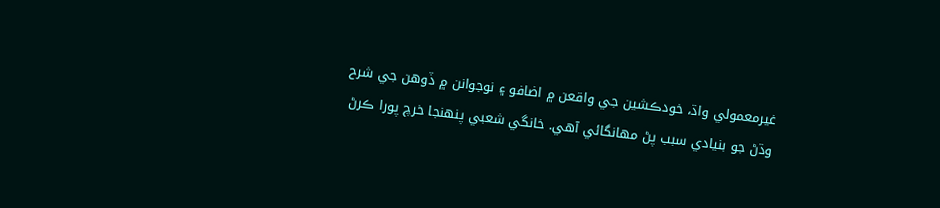غيرمعمولي واڌ، خودڪشين جي واقعن ۾ اضافو ۽ نوجوانن ۾ ڏوهن جي شرح وڌڻ جو بنيادي سبب پڻ مهانگائي آهي. خانگي شعبي پنهنجا خرچ پورا ڪرڻ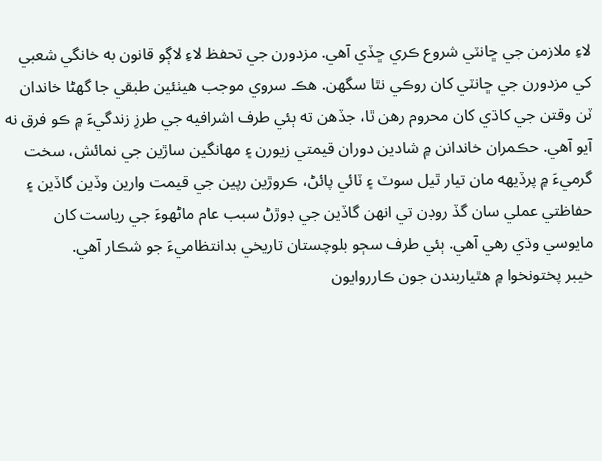لاءِ ملازمن جي ڇانٽي شروع ڪري ڇڏي آهي. مزدورن جي تحفظ لاءِ لاڳو قانون به خانگي شعبي کي مزدورن جي ڇانٽي کان روڪي نٿا سگهن. هڪ سروي موجب هيٺئين طبقي جا گهڻا خاندان ٽن وقتن جي کاڌي کان محروم رهن ٿا، جڏهن ته ٻئي طرف اشرافيه جي طرزِ زندگيءَ ۾ ڪو فرق نه آيو آهي. حڪمران خاندانن ۾ شادين دوران قيمتي زيورن ۽ مهانگين ساڙين جي نمائش، سخت گرميءَ ۾ پرڏيهه مان تيار ٿيل سوٽ ۽ ٽائي پائڻ، ڪروڙين رپين جي قيمت وارين وڏين گاڏين ۽ حفاظتي عملي سان گڏ روڊن تي انهن گاڏين جي ڊوڙڻ سبب عام ماڻهوءَ جي رياست کان مايوسي وڌي رهي آهي. ٻئي طرف سڄو بلوچستان تاريخي بدانتظاميءَ جو شڪار آهي.
خيبر پختونخوا ۾ هٿياربندن جون ڪارروايون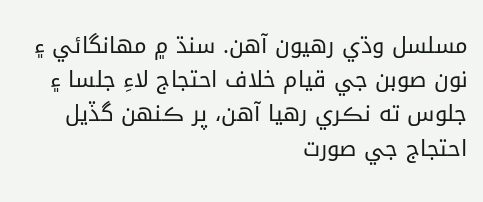مسلسل وڌي رهيون آهن. سنڌ ۾ مهانگائي ۽ نون صوبن جي قيام خلاف احتجاج لاءِ جلسا ۽ جلوس ته نڪري رهيا آهن، پر ڪنهن گڏيل احتجاج جي صورت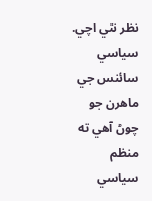نظر نٿي اچي. سياسي سائنس جي ماهرن جو چوڻ آهي ته منظم سياسي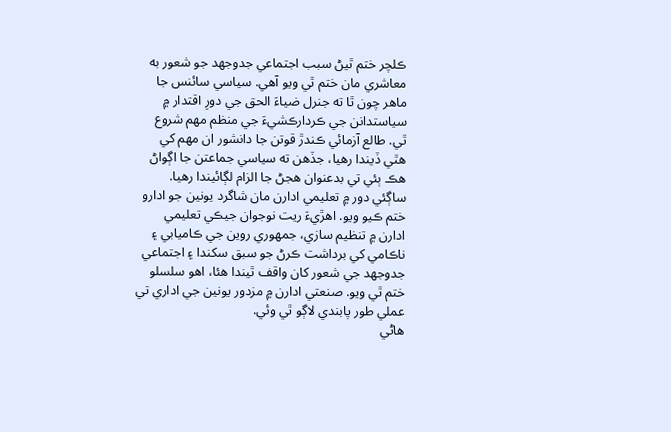ڪلچر ختم ٿيڻ سبب اجتماعي جدوجهد جو شعور به معاشري مان ختم ٿي ويو آهي. سياسي سائنس جا ماهر چون ٿا ته جنرل ضياءَ الحق جي دورِ اقتدار ۾ سياستدانن جي ڪردارڪشيءَ جي منظم مهم شروع ٿي. طالع آزمائي ڪندڙ قوتن جا دانشور ان مهم کي هٿي ڏيندا رهيا، جڏهن ته سياسي جماعتن جا اڳواڻ هڪ ٻئي تي بدعنوان هجڻ جا الزام لڳائيندا رهيا. ساڳئي دور ۾ تعليمي ادارن مان شاگرد يونين جو ادارو ختم ڪيو ويو. اهڙيءَ ريت نوجوان جيڪي تعليمي ادارن ۾ تنظيم سازي، جمهوري روين جي ڪاميابي ۽ ناڪامي کي برداشت ڪرڻ جو سبق سکندا ۽ اجتماعي جدوجهد جي شعور کان واقف ٿيندا هئا، اهو سلسلو ختم ٿي ويو. صنعتي ادارن ۾ مزدور يونين جي اداري تي عملي طور پابندي لاڳو ٿي وئي.
هاڻي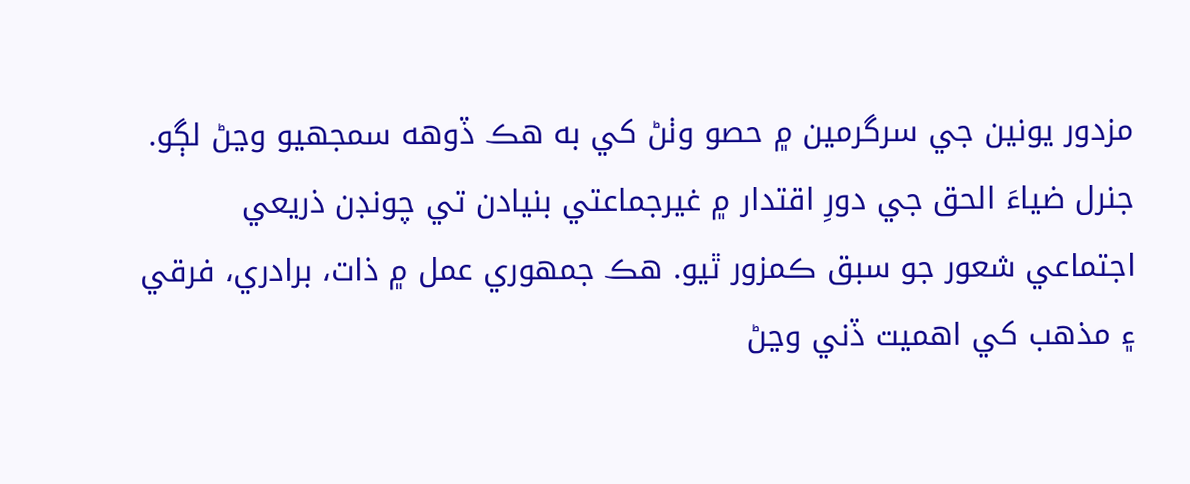مزدور يونين جي سرگرمين ۾ حصو وٺڻ کي به هڪ ڏوهه سمجهيو وڃڻ لڳو. جنرل ضياءَ الحق جي دورِ اقتدار ۾ غيرجماعتي بنيادن تي چونڊن ذريعي اجتماعي شعور جو سبق ڪمزور ٿيو. هڪ جمهوري عمل ۾ ذات، برادري، فرقي ۽ مذهب کي اهميت ڏني وڃڻ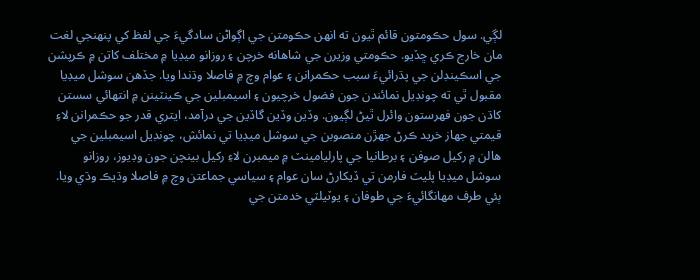لڳي. سول حڪومتون قائم ٿيون ته انهن حڪومتن جي اڳواڻن سادگيءَ جي لفظ کي پنهنجي لغت مان خارج ڪري ڇڏيو. حڪومتي وزيرن جي شاهانه خرچن ۽ روزانو ميڊيا ۾ مختلف کاتن ۾ ڪرپشن جي اسڪينڊلن جي پڌرائيءَ سبب حڪمرانن ۽ عوام وچ ۾ فاصلا وڌندا ويا. جڏهن سوشل ميڊيا مقبول ٿي ته چونڊيل نمائندن جون فضول خرچيون ۽ اسيمبلين جي ڪينٽينن ۾ انتهائي سستن کاڌن جون فهرستون وائرل ٿيڻ لڳيون. وڏين وڏين گاڏين جي درآمد، ايتري قدر جو حڪمرانن لاءِ قيمتي جهاز خريد ڪرڻ جهڙن منصوبن جي سوشل ميڊيا تي نمائش، چونڊيل اسيمبلين جي هالن ۾ رکيل صوفن ۽ برطانيا جي پارليامينٽ ۾ ميمبرن لاءِ رکيل بينچن جون وڊيوز، روزانو سوشل ميڊيا پليٽ فارمن تي ڏيکارڻ سان عوام ۽ سياسي جماعتن وچ ۾ فاصلا وڌيڪ وڌي ويا. ٻئي طرف مهانگائيءَ جي طوفان ۽ يوٽيلٽي خدمتن جي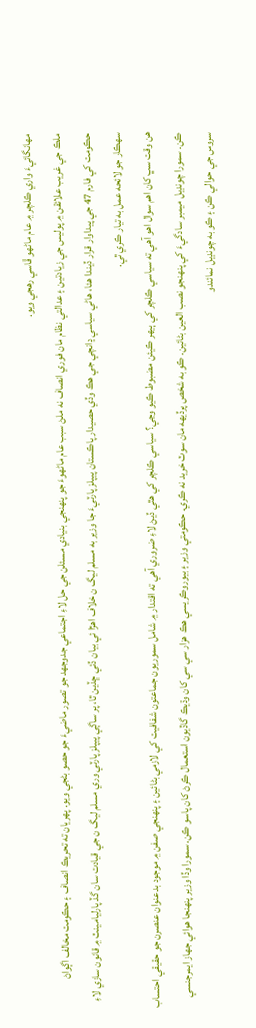مهانگائيءَ واري ڪلچر ۾ عام ماڻهو ڦاسي رهجي ويو.
ملڪ جي غريب علائقن ۾ پوليس جي زيادتين ۽ عدالتي نظام مان فوري انصاف نه ملڻ سبب عام ماڻهوءَ جو پنهنجي بنيادي مسئلن جي حل لاءِ اجتماعي جدوجهد جو تصور ماضيءَ جو حصو بڻجي ويو. پهريان ته تحريڪ انصاف ۽ حڪومت مخالف اڳواڻ حڪومت کي فارم 47 جي پيداوار قرار ڏيندا هئا، هاڻي سياسي ڍانچي جي هڪ وڏي حصيدار پاڪستان پيپلز پارٽيءَ جا وزير به مسلم ليگ ن خلاف اهڙا ئي بيان ڏئي ڇڏين ٿا، پر ساڳي پيپلز پارٽي وري مسلم ليگ ن جي قيادت سان گڏ پارليامينٽ ۾ قانون سازي لاءِ سهڪار جو لائحه عمل به تيار ڪري ٿي.
هن وقت سڀ کان اهم سوال اهو آهي ته سياسي ڪلچر کي ٻيهر ڪيئن مضبوط ڪيو وڃي؟ سياسي ڪلچر کي هٿي ڏيڻ لاءِ ضروري آهي ته اقتدار ۾ شامل سموريون جماعتون شفافيت کي لازمي بڻائين ۽ پنهنجي صفن ۾ موجود بدعنوان عنصرن جو حقيقي احتساب ڪن. سمورا چونڊيل ميمبر سادگيءَ کي پنهنجو نصب العين بڻائين. ڪو به شخص پرڏيهه مان سوٽ خريد نه ڪري. حڪومتي وزير ۽ بيوروڪريسي هڪ هزار سي سي کان وڌيڪ گاڏيون استعمال ڪرڻ کان پاسو ڪن. سمورا وڏا وزير پنهنجا هوائي جهاز ايمرجنسي سروس جي حوالي ڪن ۽ ڪو به چونڊيل نمائندو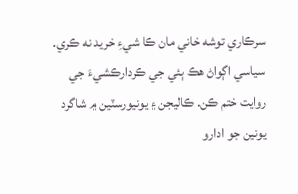سرڪاري توشه خاني مان ڪا شيءِ خريد نه ڪري. سياسي اڳواڻ هڪ ٻئي جي ڪردارڪشيءَ جي روايت ختم ڪن. ڪاليجن ۽ يونيورسٽين ۾ شاگرد يونين جو ادارو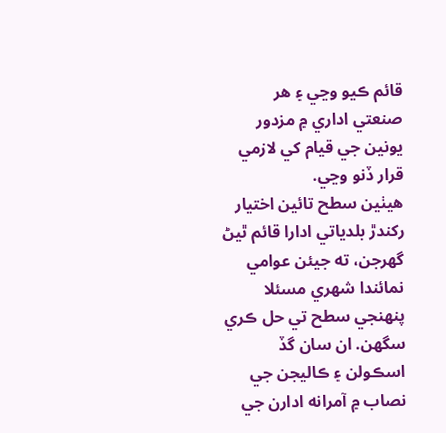قائم ڪيو وڃي ۽ هر صنعتي اداري ۾ مزدور يونين جي قيام کي لازمي قرار ڏنو وڃي.
هيٺين سطح تائين اختيار رکندڙ بلدياتي ادارا قائم ٿيڻ گهرجن، ته جيئن عوامي نمائندا شهري مسئلا پنهنجي سطح تي حل ڪري سگهن. ان سان گڏ اسڪولن ۽ ڪاليجن جي نصاب ۾ آمرانه ادارن جي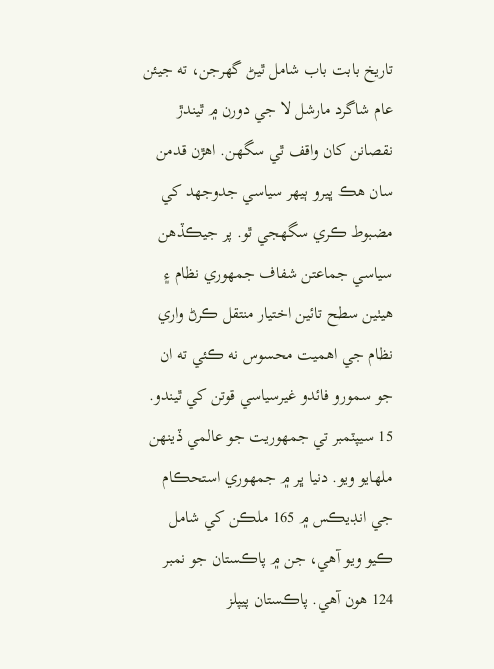تاريخ بابت باب شامل ٿيڻ گهرجن، ته جيئن عام شاگرد مارشل لا جي دورن ۾ ٿيندڙ نقصانن کان واقف ٿي سگهن. اهڙن قدمن سان هڪ ڀيرو ٻيهر سياسي جدوجهد کي مضبوط ڪري سگهجي ٿو. پر جيڪڏهن سياسي جماعتن شفاف جمهوري نظام ۽ هيٺين سطح تائين اختيار منتقل ڪرڻ واري نظام جي اهميت محسوس نه ڪئي ته ان جو سمورو فائدو غيرسياسي قوتن کي ٿيندو.
15 سيپٽمبر تي جمهوريت جو عالمي ڏينهن ملهايو ويو. دنيا ڀر ۾ جمهوري استحڪام جي انڊيڪس ۾ 165 ملڪن کي شامل ڪيو ويو آهي، جن ۾ پاڪستان جو نمبر 124 هون آهي. پاڪستان پيپلز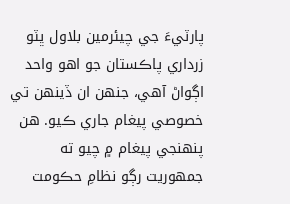پارٽيءَ جي چيئرمين بلاول ڀٽو زرداري پاڪستان جو اهو واحد اڳواڻ آهي، جنهن ان ڏينهن تي خصوصي پيغام جاري ڪيو. هن پنهنجي پيغام ۾ چيو ته جمهوريت رڳو نظامِ حڪومت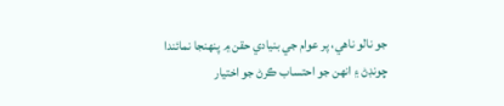جو نالو ناهي، پر عوام جي بنيادي حقن ۾ پنهنجا نمائندا چونڊڻ ۽ انهن جو احتساب ڪرڻ جو اختيار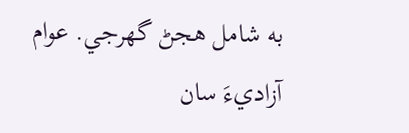به شامل هجڻ گهرجي. عوام آزاديءَ سان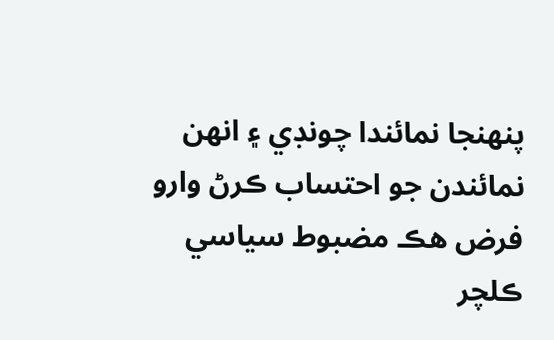پنهنجا نمائندا چونڊي ۽ انهن نمائندن جو احتساب ڪرڻ وارو فرض هڪ مضبوط سياسي ڪلچر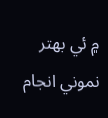۾ ئي بهتر نموني انجام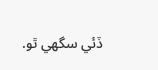ڏئي سگهي ٿو.